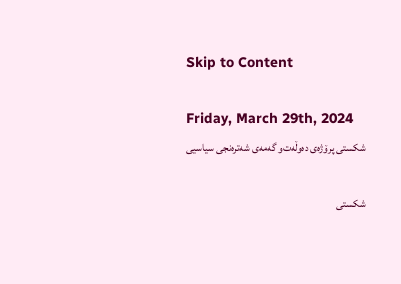Skip to Content

Friday, March 29th, 2024
شكستی پرۆژه‌ی ده‌وڵه‌ت‌و گه‌مه‌ی شه‌تره‌نجی سیاسیی

شكستی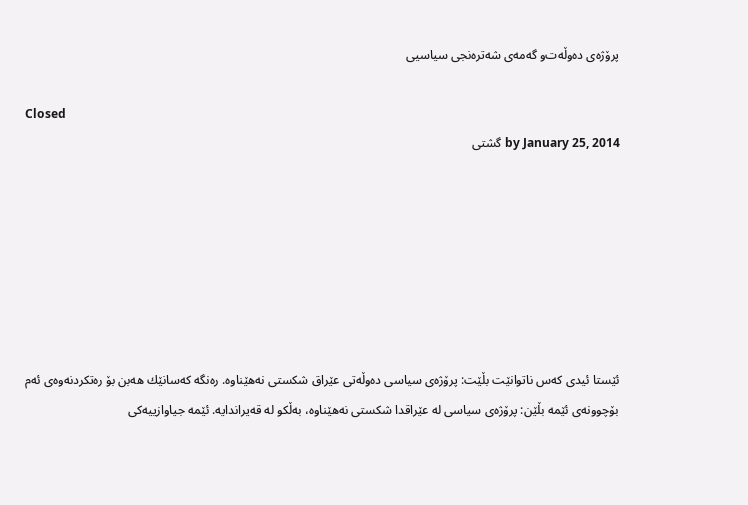پرۆژه‌ی ده‌وڵه‌ت‌و گه‌مه‌ی شه‌تره‌نجی سیاسیی

Closed
by January 25, 2014 گشتی







ئێستا ئیدی كه‌س ناتوانێت بڵێت: پرۆژه‌ی سیاسی ده‌وڵه‌تی عێراق شكستی نه‌هێناوه‌. ره‌نگه‌ كه‌سانێك هه‌بن بۆ ره‌تكردنه‌وه‌ی ئه‌م بۆچوونه‌ی ئێمه‌ بڵێن: پرۆژه‌ی سیاسی له‌ عێراقدا شكستی نه‌هێناوه‌، به‌ڵكو له‌ قه‌یراندایه‌. ئێمه‌ جیاوازییه‌كی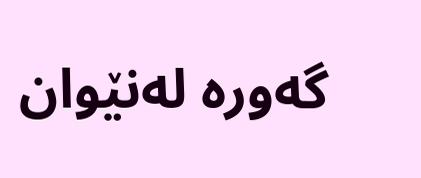گه‌وره‌ له‌نێوان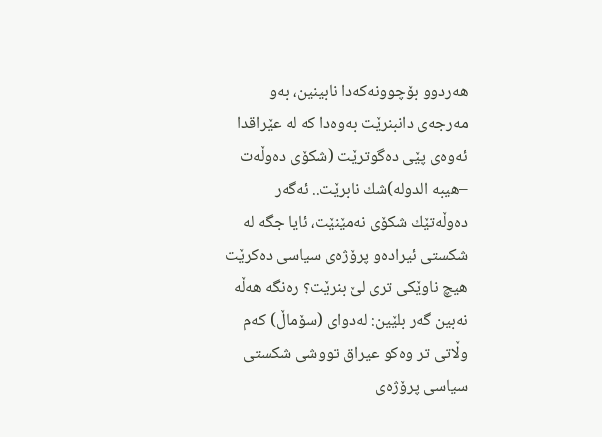هه‌ردوو بۆچوونه‌كه‌دا نابینین، به‌و مه‌رجه‌ی دانبنرێت به‌وه‌دا كه‌ له‌ عێراقدا ئه‌وه‌ی پێی ده‌گوترێت (شكۆی ده‌وڵه‌ت –هیبه‌ الدوله‌)شك نابرێت.. ئه‌گه‌ر ده‌وڵه‌تێك شكۆی نه‌مێنێت، ئایا جگه‌ له‌ شكستی ئیراده‌و پرۆژه‌ی سیاسی ده‌كرێت هیچ ناوێكی تری لێ بنرێت؟ ره‌نگه‌ هه‌ڵه‌ نه‌بین گه‌ر بلێین: له‌دوای (سۆماڵ) كه‌م وڵاتی تر وه‌كو عیراق تووشی شكستی سیاسی پرۆژه‌ی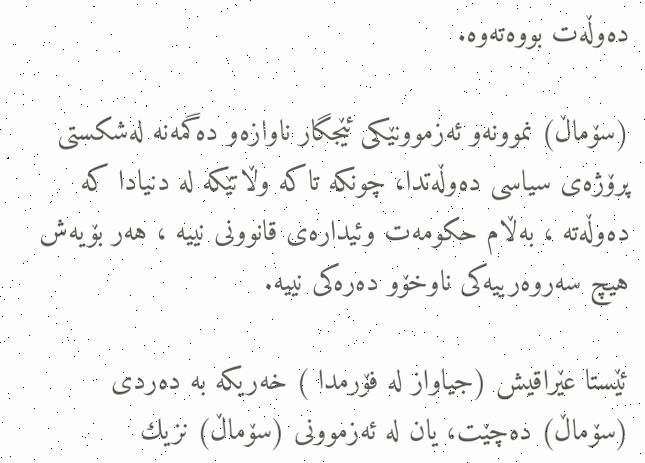ده‌وڵه‌ت بووه‌ته‌وه‌.

(سۆماڵ) نموونه‌و ئه‌زموونێكی ئێجگار ناوازه‌و ده‌گمه‌نه‌ له‌شكستی پرۆژه‌ی سیاسی ده‌وڵه‌تدا، چونكه‌ تاكه‌ وڵاتێكه‌ له‌ دنیادا كه‌ ده‌وڵه‌ته‌ ، به‌ڵام حكومه‌ت وئیداره‌ی قانوونی نییه‌ ، هه‌ر بۆیه‌ش هیچ سه‌روه‌رییه‌كی ناوخۆو ده‌ره‌كی نییه‌.

ئێستا عێراقیش (جیاواز له‌ فۆرمدا ) خه‌ریكه‌ به‌ ده‌ردی (سۆماڵ) ده‌چێت، یان له‌ ئه‌زموونی (سۆماڵ) نزیك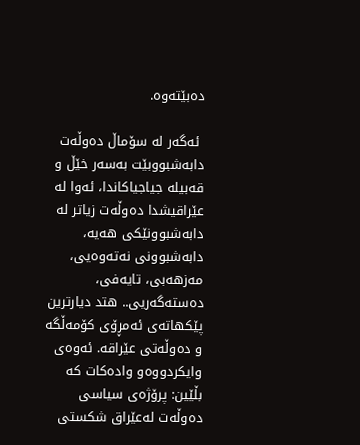ده‌بێته‌وه‌.

 ئه‌گه‌ر له‌ سۆماڵ ده‌وڵه‌ت دابه‌شبووبێت به‌سه‌ر خێڵ و قه‌بیله‌ جیاجیاكاندا، ئه‌وا له‌ عێراقیشدا ده‌وڵه‌ت زیاتر له‌ دابه‌شبوونێكی هه‌یه‌، دابه‌شبوونی نه‌ته‌وه‌یی، مه‌زهه‌بی، تایه‌فی، ده‌سته‌گه‌ریی.. هتد دیارترین پێكهاته‌ی ئه‌مڕۆی كۆمه‌ڵگه‌ و ده‌وڵه‌تی عێراقه‌. ئه‌وه‌ی وایكردووه‌و واده‌كات كه‌ بڵێین: پرۆژه‌ی سیاسی ده‌وڵه‌ت له‌عێراق شكستی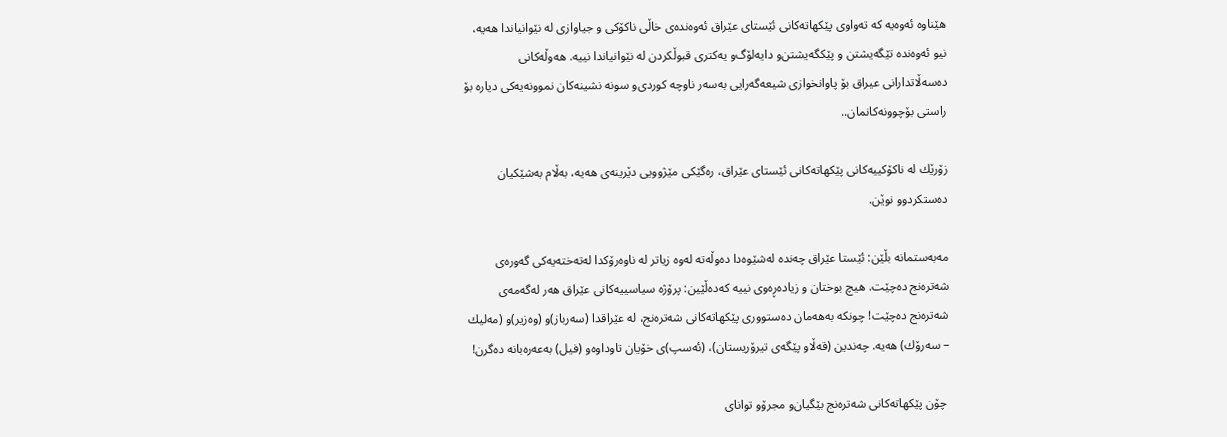هێناوه‌ ئه‌وه‌یه‌ كه‌ ته‌واوی پێكهاته‌كانی ئێستای عێراق ئه‌وه‌نده‌ی خاڵی ناكۆكی و جیاوازی له‌ نێوانیاندا هه‌یه‌،  نیو ئه‌وه‌نده‌ تێگه‌یشتن و پێكگه‌یشتن‌و دایه‌لۆگ‌و یه‌كتری قبوڵكردن له‌ نێوانیاندا نییه‌. هه‌وڵه‌كانی ده‌سه‌ڵاتدارانی عیراق بۆ پاوانخوازی شیعه‌گه‌رایی به‌سه‌ر ناوچه‌ كوردی‌و سونه‌ نشینه‌كان نموونه‌یه‌كی دیاره‌ بۆ راستی بۆچوونه‌كانمان..

زۆرێك له‌ ناكۆكییه‌كانی پێكهاته‌كانی ئێستای عێراق، ره‌گێكی مێژوویی دێرینه‌ی هه‌یه‌، به‌ڵام به‌شێكیان ده‌ستكردوو نوێن.

مه‌به‌ستمانه‌ بڵێن: ئێستا عێراق چه‌نده‌ له‌شێوه‌دا ده‌وڵه‌ته‌ له‌وه‌ زیاتر له‌ ناوه‌رۆكدا له‌ته‌خته‌یه‌كی گه‌وره‌ی شه‌تره‌نج ده‌چێت. هیچ بوختان و زیاده‌ڕه‌وی نییه‌ كه‌ده‌ڵێین: پرۆژه‌ سیاسییه‌كانی عێراق هه‌ر له‌گه‌مه‌ی شه‌تره‌نج ده‌چێت! چونكه‌ به‌هه‌مان ده‌ستووری پێكهاته‌كانی شه‌تره‌نج، له‌ عێراقدا (سه‌رباز)و (وه‌زیر)و (مه‌لیك – سه‌رۆك) هه‌یه‌. چه‌ندین (قه‌ڵاو پێگه‌ی تیرۆریستان)، (ئه‌سپ)ی خۆیان تاوداوه‌و (فیل) به‌عه‌ره‌بانه‌ ده‌گرن!

 چۆن پێكهاته‌كانی شه‌تره‌نج بێگیان‌و مجرۆو توانای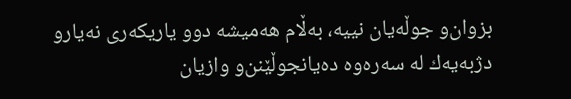بزوان‌و جوڵه‌یان نییه‌، به‌ڵام هه‌میشه‌ دوو یاریكه‌ری نه‌یارو دژبه‌یه‌ك له‌ سه‌ره‌وه‌ ده‌یانجوڵێنن‌و وازیان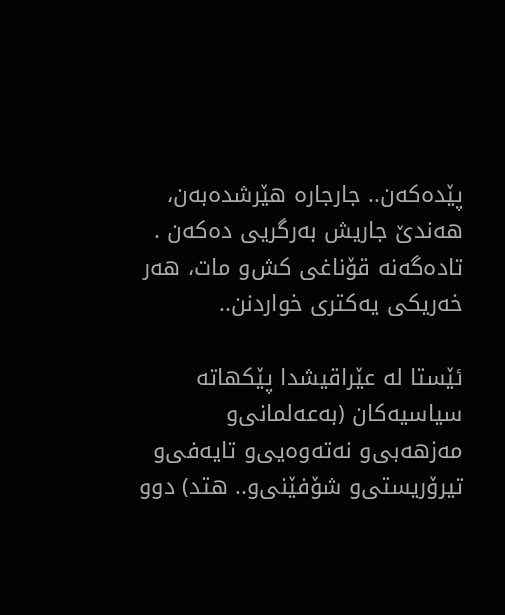پێده‌كه‌ن.. جارجاره‌ هێرشده‌به‌ن، هه‌ندێ جاریش به‌رگریی ده‌كه‌ن . تاده‌گه‌نه‌ قۆناغی كش‌و مات، هه‌ر خه‌ریكی یه‌كتری خواردنن..

ئێستا له‌ عێراقیشدا پێكهاته‌ سیاسیه‌كان (به‌عه‌لمانی‌و مه‌زهه‌بی‌و نه‌ته‌وه‌یی‌و تایه‌فی‌و تیرۆریستی‌و شۆفێنی‌و.. هتد) دوو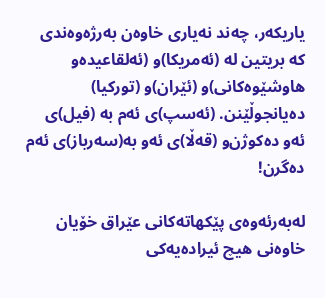یاریكه‌ر، چه‌ند نه‌یاری خاوه‌ن به‌رژه‌وه‌ندی كه‌ بریتین له‌ (ئه‌مریكا)و (ئه‌لقاعیده‌‌و هاوشێوه‌كانی)و (ئێران)و (توركیا) ده‌یانجوڵێنن. (ئه‌سپ)ی ئه‌م به‌ (فیل)ی ئه‌و ده‌كوژن‌و (قه‌ڵا)ی ئه‌و به‌(سه‌رباز)ی ئه‌م ده‌گرن!

له‌به‌رئه‌وه‌ی پێكهاته‌كانی عێراق خۆیان خاوه‌نی هیچ ئیراده‌یه‌كی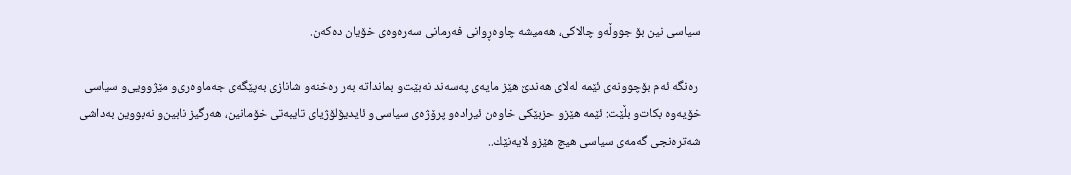سیاسی نین بۆ جووڵه‌و چالاكی، هه‌میشه‌ چاوه‌ڕوانی فه‌رمانی سه‌ره‌وه‌ی خۆیان ده‌كه‌ن.

 ره‌نگه‌ ئه‌م بۆچوونه‌ی ئێمه‌ له‌لای هه‌ندێ‌ هێز مایه‌ی په‌سه‌ند نه‌بێت‌و بمانداته‌ به‌ر ره‌خنه‌و شانازی به‌پێگه‌ی جه‌ماوه‌ری‌و مێژوویی‌و سیاسی خۆیه‌وه‌ بكات‌و بڵێت: ئێمه‌ هێزو حزبێكی خاوه‌ن ئیراده‌و پرۆژه‌ی سیاسی‌و ئایدیۆلۆژیای تایبه‌تی خۆمانین، هه‌رگیز نابین‌و نه‌بووین به‌داشی شه‌تره‌نجی گه‌مه‌ی سیاسی هیچ هێزو لایه‌نێك..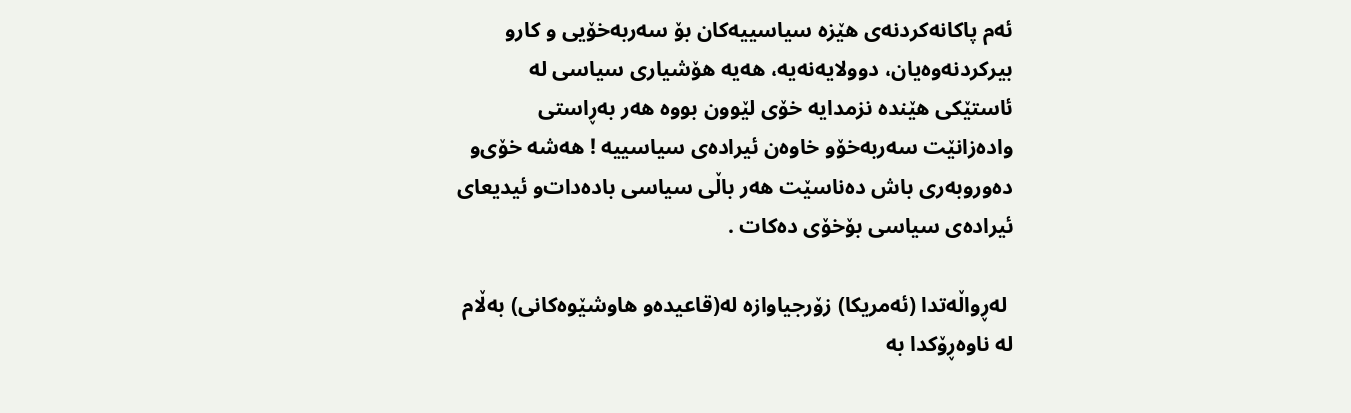ئه‌م پاكانه‌كردنه‌ی هێزه‌ سیاسییه‌كان بۆ سه‌ربه‌خۆیی و كارو بیركردنه‌وه‌یان، دوولایه‌نه‌یه‌، هه‌یه‌ هۆشیاری سیاسی له‌ ئاستێكی هێنده‌ نزمدایه‌ خۆی لێوون بووه‌ هه‌ر به‌ڕاستی واده‌زانێت سه‌ربه‌خۆو خاوه‌ن ئیراده‌ی سیاسییه‌ ! هه‌شه‌ خۆی‌و ده‌وروبه‌ری باش ده‌ناسێت هه‌ر باڵی سیاسی باده‌دات‌و ئیدیعای ئیراده‌ی سیاسی بۆخۆی ده‌كات .

 له‌ڕواڵه‌تدا (ئه‌مریكا) زۆرجیاوازه‌ له‌(قاعیده‌‌و هاوشێوه‌كانی) به‌ڵام له‌ ناوه‌ڕۆكدا به‌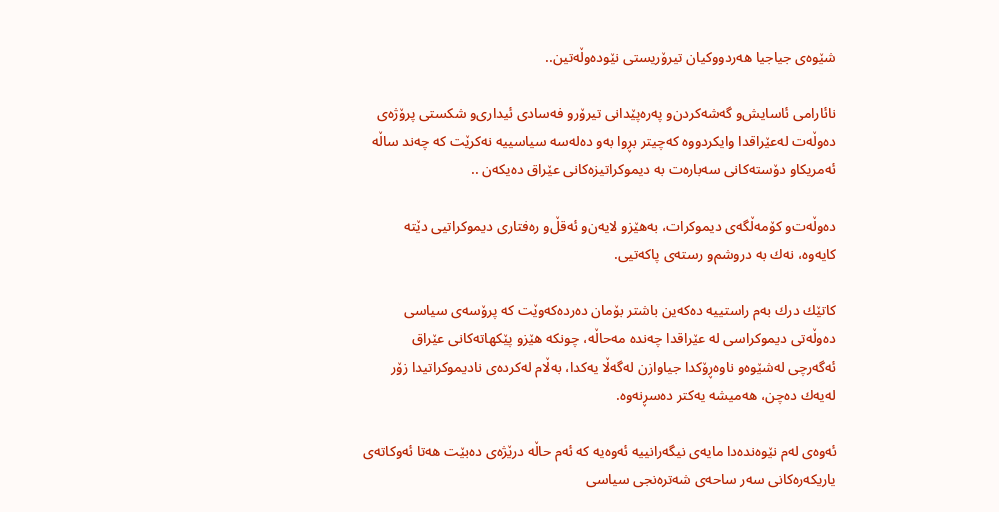شێوه‌ی جیاجیا هه‌ردووكیان تیرۆریستی نێوده‌وڵه‌تین..

نائارامی ئاسایش‌و گه‌شه‌كردن‌و په‌ره‌پێدانی تیرۆرو فه‌سادی ئیداری‌و شكستی پرۆژه‌ی ده‌وڵه‌ت له‌عێراقدا وایكردووه‌ كه‌چیتر بڕوا به‌و ده‌له‌سه‌ سیاسییه‌ نه‌كرێت كه‌ چه‌ند ساڵه‌ ئه‌مریكاو دۆسته‌كانی سه‌باره‌ت به‌ دیموكراتیزه‌كانی عێراق ده‌یكه‌ن ..

ده‌وڵه‌ت‌و كۆمه‌ڵگه‌ی دیموكرات، به‌هێزو لایه‌ن‌و ئه‌قڵ‌و ره‌فتاری دیموكراتیی دێته‌ كایه‌وه‌، نه‌ك به‌ دروشم‌و رسته‌ی پاكه‌تیی.

كاتێك درك به‌م راستییه‌ ده‌كه‌ین باشتر بۆمان ده‌رده‌كه‌وێت كه‌ پرۆسه‌ی سیاسی ده‌وڵه‌تی دیموكراسی له‌ عێراقدا چه‌نده‌ مه‌حاڵه‌، چونكه‌ هێزو پێكهاته‌كانی عێراق ئه‌گه‌رچی له‌شێوه‌و ناوه‌ڕۆكدا جیاوازن له‌گه‌ڵا یه‌كدا، به‌ڵام له‌كرده‌ی نادیموكراتیدا زۆر له‌یه‌ك ده‌چن، هه‌میشه‌ یه‌كتر ده‌سڕنه‌وه‌.

ئه‌وه‌ی له‌م نێوه‌نده‌دا مایه‌ی نیگه‌رانییه‌ ئه‌وه‌یه‌ كه‌ ئه‌م حاڵه‌ درێژه‌ی ده‌بێت هه‌تا ئه‌وكاته‌ی یاریكه‌ره‌كانی سه‌ر ساحه‌ی شه‌تره‌نجی سیاسی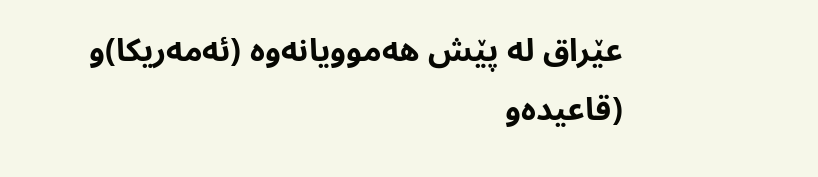عێراق له‌ پێش هه‌موویانه‌وه‌ (ئه‌مه‌ریكا)و (قاعیده‌‌و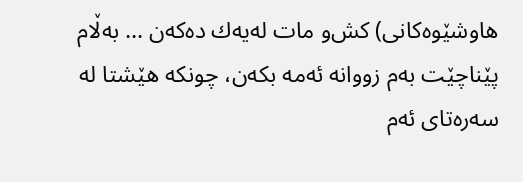هاوشێوه‌كانی) كش‌و مات له‌یه‌ك ده‌كه‌ن … به‌ڵام پێناچێت به‌م زووانه‌ ئه‌مه‌ بكه‌ن، چونكه‌ هێشتا له‌ سه‌ره‌تای ئه‌م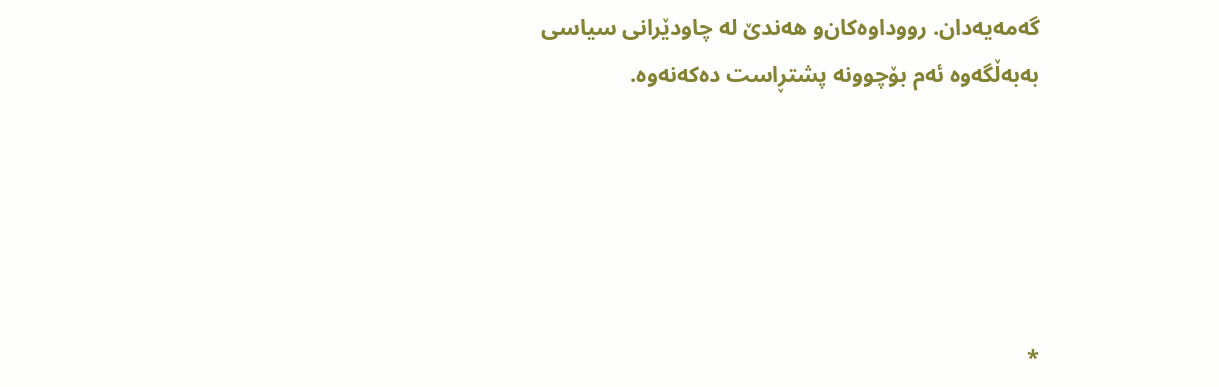گه‌مه‌یه‌دان. رووداوه‌كان‌و هه‌ندێ‌ له‌ چاودێرانی سیاسی به‌به‌ڵگه‌وه‌ ئه‌م بۆچوونه‌ پشتڕاست ده‌كه‌نه‌وه‌.





*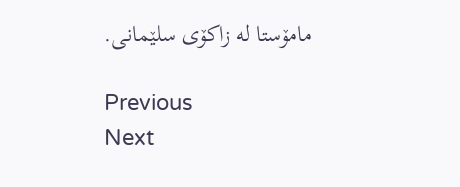مامۆستا له‌ زاكۆی سلێمانی.

Previous
Next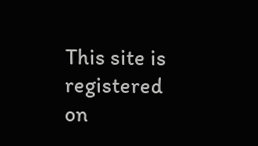This site is registered on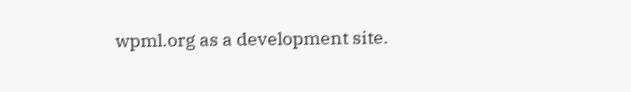wpml.org as a development site.